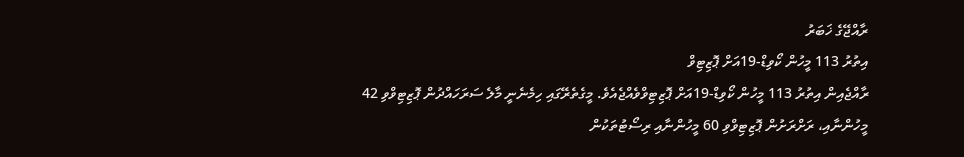ރާއްޖޭގެ ޚަބަރު
އިތުރު 113 މީހުން ކޯވިޑް-19އަށް ޕޮޒިޓިވް
ރާއްޖެއިން އިތުރު 113 މީހުން ކޯވިޑް-19އަށް ޕޮޒިޓިވްވެއްޖެއެވެ. މީގެތެރޭގައި ހިމެނެނީ މާލެ ސަރަހައްދުން ޕޮޒިޓިވްވި 42 މީހުންނާއި، ރަށްރަށުން ޕޮޒިޓިވްވި 60 މީހުންނާއި ރިސޯޓުތަކުން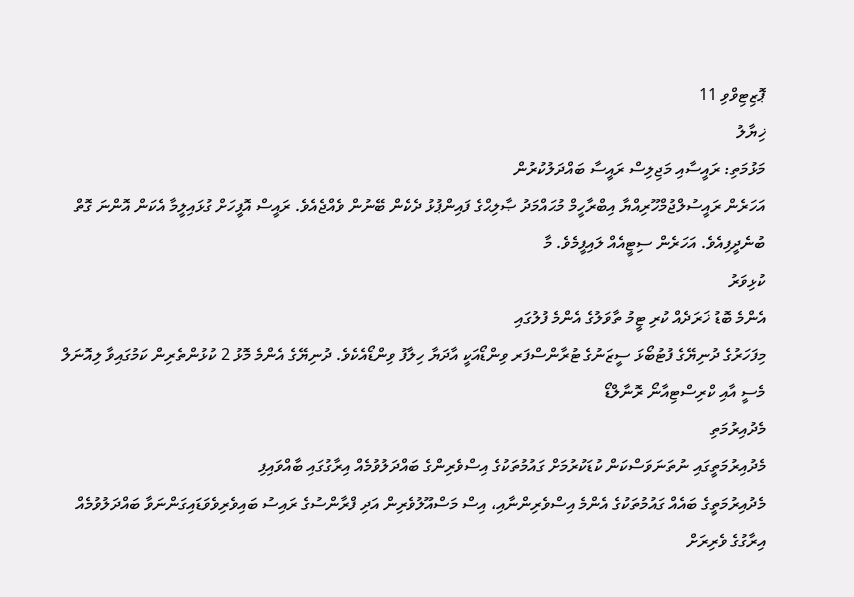ޕޮޒިޓިވްވި 11
ޚިޔާލު
މަޅުމަތި: ރައީސާއި މަޖިލިސް ރައީސާ ބައްދަލުކުރުން
އަހަރެން ރައީސުލްޖުމްހޫރިއްޔާ އިބްރާހީމް މުޙައްމަދު ޞާލިޙްގެ ފައިންޕުޅު ދެކެން ބޭނުން ވެއްޖެއެވެ. ރައީސް އޮފީހަށް ގުޅައިލީމާ އެކަން އޮންނަ ގޮތް ބުނެދީފިއެވެ. އަހަރެން ސިޓީއެއް ލައިފީމެވެ. މާ
ކުޅިވަރު
އެންމެ ބޮޑު ޚަރަދެއް ކުރި ޓީމު ތާވަލުގެ އެންމެ ފުލުގައި
މިފަހަރުގެ ދުނިޔޭގެ ފުޓުބޯޅަ ސީޒަނުގެ ޓުރާންސްފަރ ވިންޑޯއަކީ އާދަޔާ ހިލާފު ވިންޑޯއެކެވެ. ދުނިޔޭގެ އެންމެ މޮޅު 2 ކުޅުންތެރިން ކަމުގައިވާ ލިއޮނަލް މެސީ އާއި ކްރިސްޓިއާނޯ ރޮނާލްޑޯ
މެދުއިރުމަތި
މެދުއިރުމަތީގައި ނުތަނަވަސްކަން ކުޑަކުރުމަށް ގައުމުތަކުގެ އިސްވެރިންގެ ބައްދަލުވުމެއް އިރާގުގައި ބާއްވައިފި
މެދުއިރުމަތީގެ ބައެއް ގައުމުތަކުގެ އެންމެ އިސްވެރިންނާއި، އިސް މަސްއޫލުވެރިން އަދި ފްރާންސުގެ ރައިސު ބައިވެރިވެވަޑައިގަންނަވާ ބައްދަލުވުމެއް އިރާގުގެ ވެރިރަށް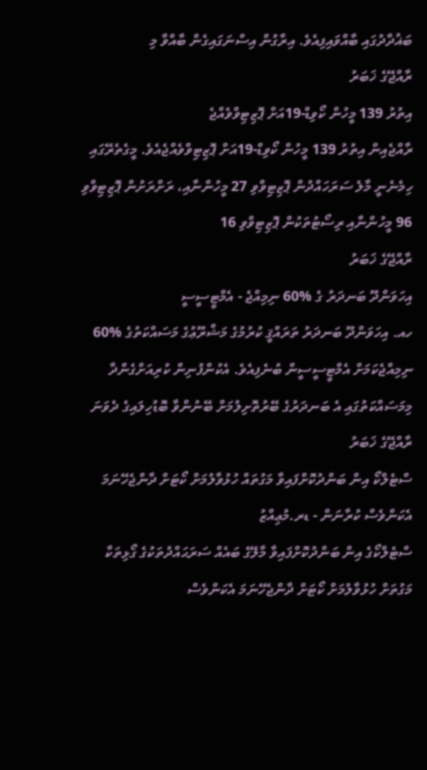ބަޣުދާދުގައި ބާއްވައިފިއެވެ. އިރާގުން އިސްނަގައިގެން ބާއްވާ މި
ރާއްޖޭގެ ޚަބަރު
އިތުރު 139 މީހުން ކޯވިޑް-19އަށް ޕޮޒިޓިވްވެއްޖެ
ރާއްޖެއިން އިތުރު 139 މީހުން ކޯވިޑް-19އަށް ޕޮޒިޓިވްވެއްޖެއެވެ. މީގެތެރޭގައި ހިމެނެނީ މާލެ ސަރަހައްދުން ޕޮޒިޓިވްވި 27 މީހުންނާއި، ރަށްރަށުން ޕޮޒިޓިވްވި 96 މީހުންނާއި ރިސޯޓުތަކުން ޕޮޒިޓިވްވި 16
ރާއްޖޭގެ ޚަބަރު
އިހަވަންދޫ ބަނދަރު ގެ %60 ނިމިއްޖެ - އެމްޓީސީސީ
ހއ. އިހަވަންދޫ ބަނދަރު ތަރައްޤީ ކުރުމުގެ މަޝްރޫޢުގެ މަސައްކަތުގެ %60 ނިމިއްޖެކަމަށް އެމްޓީސީސީން ބުނެފިއެވެ. އެކުންފުނިން ކުރިއަށްގެންދާ މިމަސައްކަތުގައި އެ ބަނދަރުގެ ބޭރުތޮށިލުމަށް ބޭނުންވާ ބޮޑުހިލައިގެ ދެވަނަ
ރާއްޖޭގެ ޚަބަރު
ސްޓެލްކޯ އިން ބަންދުކޮށްފައިވާ މަގުތައް ހުޅުވާލުމަށް ކޯޓަށް ދާންޖެހޭނަމަ އެކަންވެސް ކުރާނަން - ޑރ.މުޢިއްޒު
ސްޓެލްކޯގެ އިން ބަންދުކޮށްފައިވާ މާލޭގެ ބައެއް ސަރަޙައްދުތަކުގެ ގޯޅިތަކާ މަގުތަށް ހުޅުވާލުމަށް ކޯޓަށް ދާންޖެހޭނަމަ އެކަންވެސް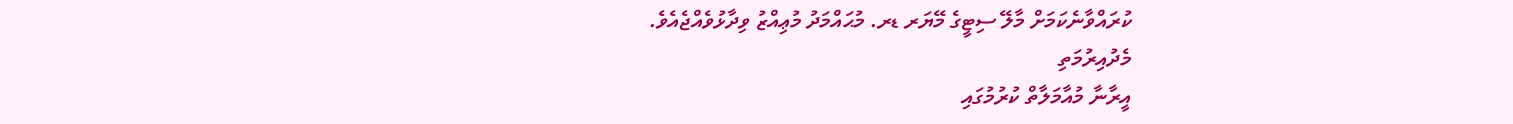ކުރައްވާނެކަމަށް މާލޭ ސިޓީގެ މޭޔަރ ޑރ. މުޙައްމަދު މުޢިއްޒު ވިދާޅުވެއްޖެއެވެ.
މެދުއިރުމަތި
އީރާނާ މުއާމަލާތް ކުރުމުގައި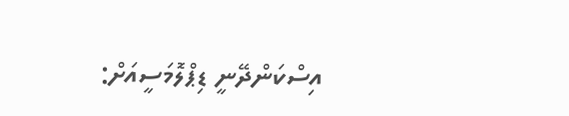އިސްކަންދޭނީ ޑިޕްލޮމަސީއަށް: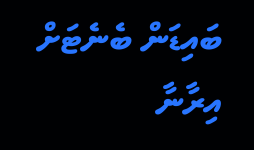ބައިޑަން ބެނެޓަށް
އިރާނާ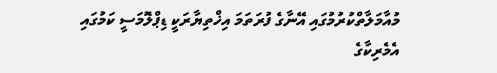މުއާމަލާތްކުރުމުގައި އޭނާގެ ފުރަތަމަ އިޚްތިޔާރަކީ ޑިޕްލޮމަސީ ކަމުގައި އެމެރިކާގެ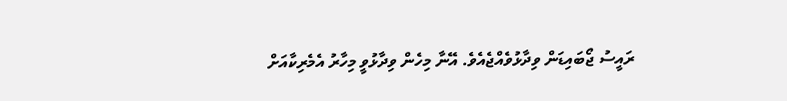ރައީސު ޖޯބައިޑަން ވިދާޅުވެއްޖެއެވެ. އޭނާ މިހެން ވިދާޅުވީ މިހާރު އެމެރިކާއަށް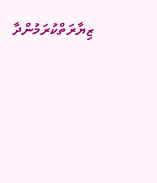ޒިޔާރަތްކުރަމުންދާ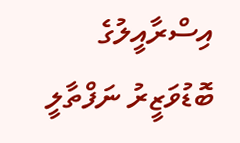އިސްރާއީލުގެ ބޮޑުވަޒީރު ނަފްތާލީ